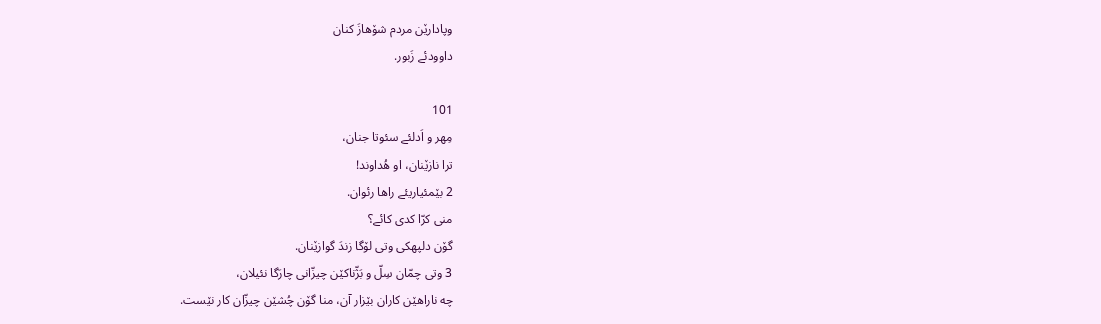وپادارێن مردم شۆهازَ کنان
داوودئے زَبور.

101
مِهر و اَدلئے سئوتا جنان،
ترا نازێنان، او هُداوند!
2 بێمئیاریئے راها رئوان.
منی کرّا کدی کائے؟
گۆن دلپهکی وتی لۆگا زندَ گوازێنان.
3 وتی چمّان سِلّ و بَژّناکێن چیزّانی چارَگا نئیلان،
چه ناراهێن کاران بێزار آن، منا گۆن چُشێن چیزّان کار نێست.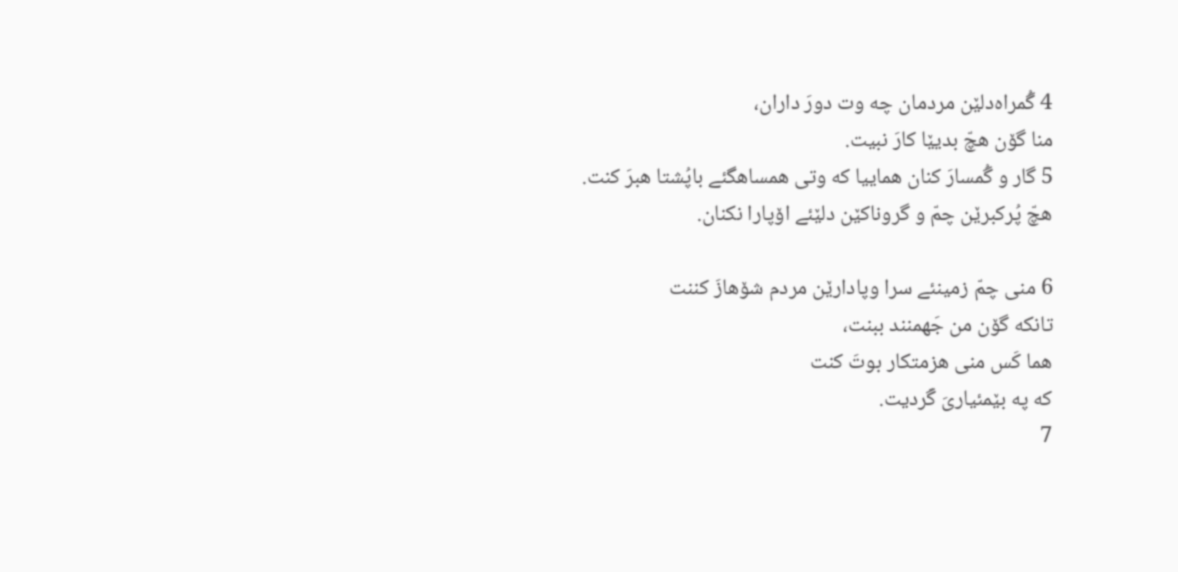4 گُمراه‌دلێن مردمان چه وت دورَ داران،
منا گۆن هچّ بدیێا کارَ نبیت.
5 گار و گُمسارَ کنان هماییا که وتی همساهگئے باپُشتا هبرَ کنت.
هچّ پُرکبرێن چمّ و گروناکێن دلێئے اۆپارا نکنان.

6 منی چمّ زمینئے سرا وپادارێن مردم شۆهازَ کننت
تانکه گۆن من جَهمنند ببنت،
هما کَس منی هزمتکار بوتَ کنت
که په بێمئیاریَ گَردیت.
7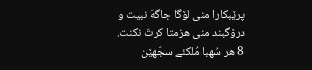پرێبکارا منی لۆگا جاگهَ نبیت و
درۆگبند منی هزمتا کرتَ نکنت.
8 هر سُهبا مُلکئے سجّهێن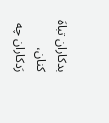بدکاران تباهَ کنان،
رَدکاران چه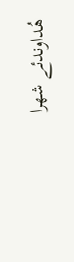هُداوندئے شهرا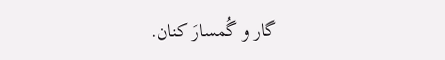گار و گُمسارَ کنان.